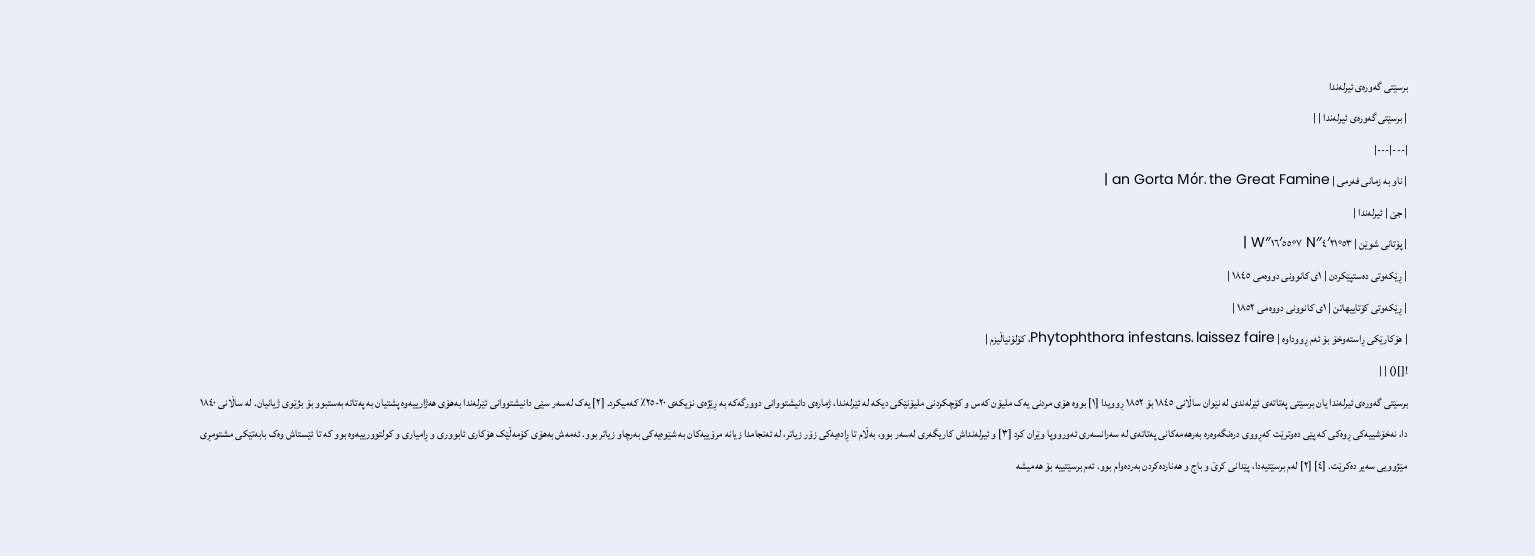برسێتی گەورەی ئیرلەندا
| برسێتی گەورەی ئیرلەندا | |
|---|---|
| ناو بە زمانی فەرمی | an Gorta Mór، the Great Famine |
| جێ | ئیرلەندا |
| پۆتانی شوێن | ٥٣°٢١′٤″N ٧°٥٥′١٦″W |
| ڕێکەوتی دەستپێکردن | ١ی کانوونی دووەمی ١٨٤٥ |
| ڕێکەوتی کۆتاییھاتن | ١ی کانوونی دووەمی ١٨٥٢ |
| ھۆکارێکی ڕاستەوخۆ بۆ ئەم ڕووداوە | Phytophthora infestans، laissez faire، کۆلۆنیاڵیزم |
![]() | |
برسێتی گەورەی ئیرلەندا یان برسێتی پەتاتەی ئێرلەندی لە نێوان ساڵانی ١٨٤٥ بۆ ١٨٥٢ ڕوویدا [١] بووە ھۆی مردنی یەک ملیۆن کەس و کۆچکردنی ملیۆنێکی دیکە لە ئێرلەندا، ژمارەی دانیشتووانی دوورگەکە بە ڕێژەی نزیکەی ٢٠-٢٥٪ کەمیکرد. [٢] یەک لەسەر سێی دانیشتووانی ئێرلەندا بەھۆی ھەژارییەوە پشتیان بە پەتاتە بەستبوو بۆ بژێوی ژیانیان. لە ساڵانی ١٨٤٠ دا، نەخۆشییەکی ڕوەکی کە پێی دەوترێت کەڕووی درەنگەوەرە بەرھەمەکانی پەتاتەی لە سەرانسەری ئەورووپا وێران کرد [٣] و ئیرلەنداش کاریگەری لەسەر بوو، بەڵام تا ڕادەیەکی زۆر زیاتر، لە ئەنجامدا زیانە مرۆییەکان بە شێوەیەکی بەرچاو زیاتر بوو. ئەمەش بەھۆی کۆمەڵێک ھۆکاری ئابووری و ڕامیاری و کولتوورییەوە بوو کە تا ئێستاش وەک بابەتێکی مشتومڕی مێژوویی سەیر دەکرێت. [٤] [٢] لەم برسێتیەدا، پێدانی کرێ و باج و ھەناردەکردن بەردەوام بوو. ئەم برسێتییە بۆ ھەمیشە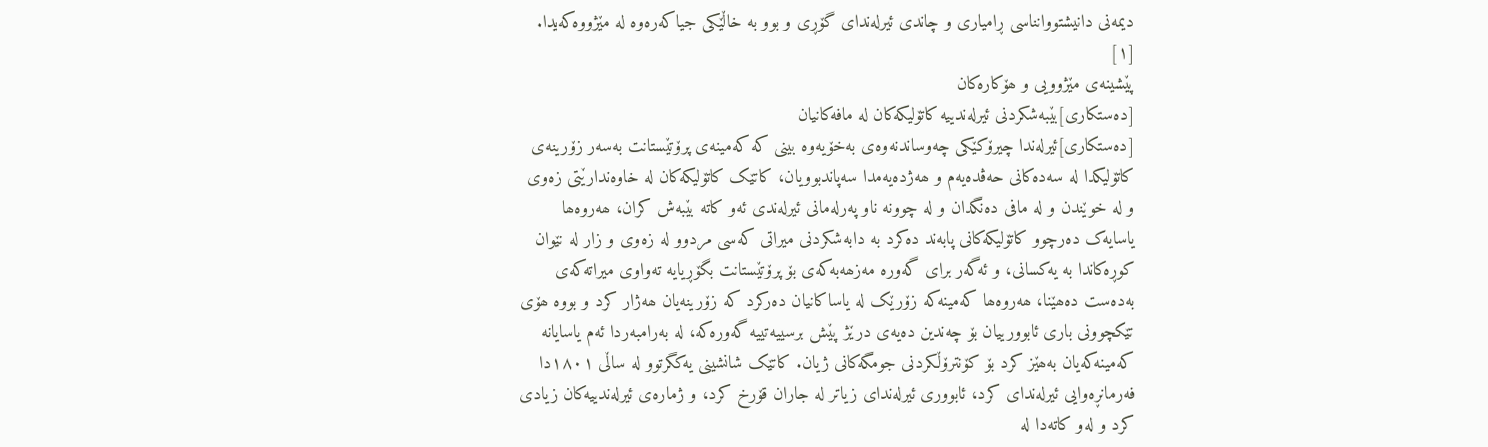دیمەنی دانیشتووانناسی ڕامیاری و چاندی ئیرلەندای گۆڕی و بوو بە خاڵێکی جیاکەرەوە لە مێژووەکەیدا. [١]
پێشینەی مێژوویی و ھۆکارەکان
[دەستکاری]بێبەشکردنی ئیرلەندییە کاتۆلیکەکان لە مافەکانیان
[دەستکاری]ئیرلەندا چیرۆکێکی چەوساندنەوەی بەخۆیەوە بینی کە کەمینەی پرۆتێستانت بەسەر زۆرینەی کاتۆلیکدا لە سەدەکانی حەڤدەیەم و ھەژدەیەمدا سەپاندبوویان، کاتێک کاتۆلیکەکان لە خاوەندارێتی زەوی و لە خوێندن و لە مافی دەنگدان و لە چوونە ناو پەرلەمانی ئیرلەندی ئەو کاتە بێبەش کران، ھەروەھا یاسایەک دەرچوو کاتۆلیکەکانی پابەند دەکرد بە دابەشکردنی میراتی کەسی مردوو لە زەوی و زار لە نێوان کوڕەکاندا بە یەکسانی، و ئەگەر برای گەورە مەزھەبەکەی بۆ پرۆتێستانت بگۆڕیایە تەواوی میراتەکەی بەدەست دەھێنا، ھەروەھا کەمینەکە زۆرێک لە یاساکانیان دەرکرد کە زۆرینەیان ھەژار کرد و بووە ھۆی تێکچوونی باری ئابوورییان بۆ چەندین دەیەی درێژ پێش برسییەتییە گەورەکە، لە بەرامبەردا ئەم یاسایانە کەمینەکەیان بەھێز کرد بۆ کۆنترۆڵکردنی جومگەکانی ژیان. کاتێک شانشینی یەکگرتوو لە ساڵی ١٨٠١دا فەرمانڕەوایی ئیرلەندای کرد، ئابووری ئیرلەندای زیاتر لە جاران قۆرخ کرد، و ژمارەی ئیرلەندییەکان زیادی کرد و لەو کاتەدا لە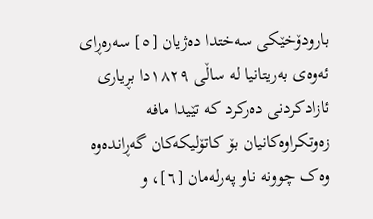بارودۆخێکی سەختدا دەژیان [٥] سەرەڕای ئەوەی بەریتانیا لە ساڵی ١٨٢٩دا بڕیاری ئازادکردنی دەرکرد کە تێیدا مافە زەوتکراوەکانیان بۆ کاتۆلیکەکان گەڕاندەوە وەک چوونە ناو پەرلەمان [٦]، و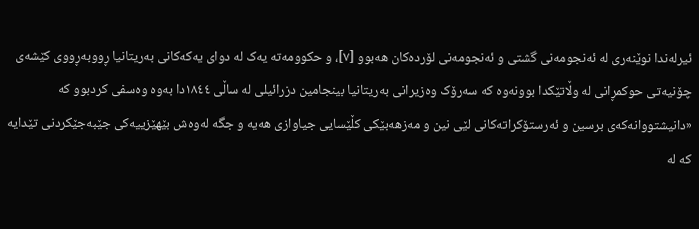ئیرلەندا نوێنەری لە ئەنجومەنی گشتی و ئەنجومەنی لۆردەکان ھەبوو [٧]، و حکوومەتە یەک لە دوای یەکەکانی بەریتانیا ڕووبەڕووی کێشەی چۆنیەتی حوکمڕانی لە وڵاتێکدا بوونەوە کە سەرۆک وەزیرانی بەریتانیا بینجامین دزرائیلی لە ساڵی ١٨٤٤دا بەوە وەسفی کردبوو کە «دانیشتووانەکەی برسین و ئەرستۆکراتەکانی لێی نین و مەزھەبێکی کڵێسایی جیاوازی ھەیە و جگە لەوەش بێھێزییەکی جێبەجێکردنی تێدایە کە لە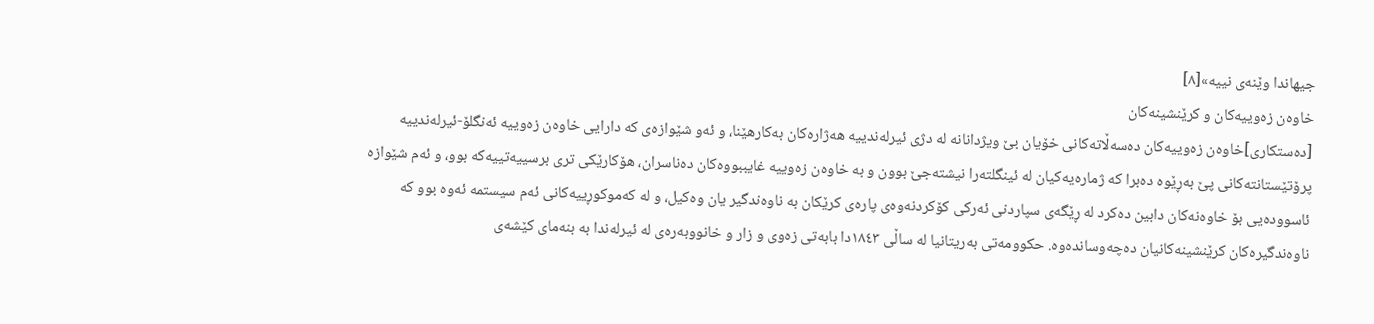جیھاندا وێنەی نییە»[٨]
خاوەن زەوییەکان و کرێنشینەکان
[دەستکاری]خاوەن زەوییەکان دەسەڵاتەکانی خۆیان بێ ویژدانانە لە دژی ئیرلەندییە ھەژارەکان بەکارھێنا، و ئەو شێوازەی کە دارایی خاوەن زەوییە ئەنگلۆ-ئیرلەندییە پرۆتێستانتەکانی پێ بەڕێوە دەبرا کە ژمارەیەکیان لە ئینگلتەرا نیشتەجێ بوون و بە خاوەن زەوییە غایببووەکان دەناسران، ھۆکارێکی تری برسییەتییەکە بوو، و ئەم شێوازە ئاسوودەیی بۆ خاوەنەکان دابین دەکرد لە ڕێگەی سپاردنی ئەرکی کۆکردنەوەی پارەی کرێکان بە ناوەندگیر یان وەکیل، و لە کەموکوڕییەکانی ئەم سیستمە ئەوە بوو کە ناوەندگیرەکان کرێنشینەکانیان دەچەوساندەوە. حکوومەتی بەریتانیا لە ساڵی ١٨٤٣دا بابەتی زەوی و زار و خانووبەرەی لە ئیرلەندا بە بنەمای کێشەی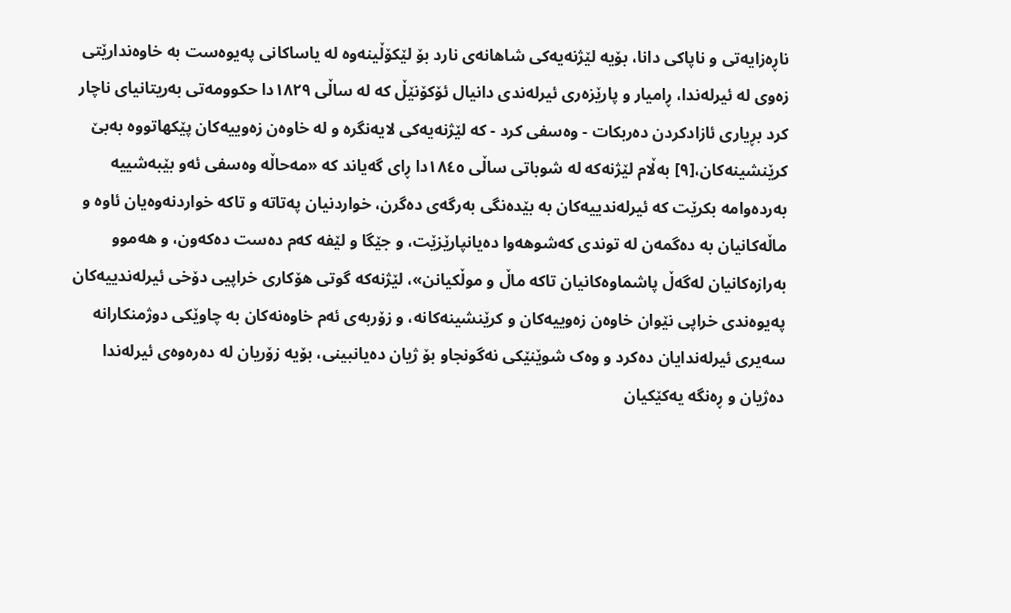ناڕەزایەتی و ناپاکی دانا، بۆیە لێژنەیەکی شاھانەی نارد بۆ لێکۆڵینەوە لە یاساکانی پەیوەست بە خاوەندارێتی زەوی لە ئیرلەندا، ڕامیار و پارێزەری ئیرلەندی دانیال ئۆکۆنێڵ کە لە ساڵی ١٨٢٩دا حکوومەتی بەریتانیای ناچار کرد بڕیاری ئازادکردن دەربکات - وەسفی کرد - کە لێژنەیەکی لایەنگرە و لە خاوەن زەوییەکان پێکھاتووە بەبێ کرێنشینەکان،[٩] بەڵام لێژنەکە لە شوباتی ساڵی ١٨٤٥دا ڕای گەیاند کە «مەحاڵە وەسفی ئەو بێبەشییە بەردەوامە بکرێت کە ئیرلەندییەکان بە بێدەنگی بەرگەی دەگرن، خواردنیان پەتاتە و تاکە خواردنەوەیان ئاوە و ماڵەکانیان بە دەگمەن لە توندی کەشوھەوا دەیانپارێزێت، و جێگا و لێفە کەم دەست دەکەون، و ھەموو بەرازەکانیان لەگەڵ پاشماوەکانیان تاکە ماڵ و موڵکیانن»، لێژنەکە گوتی ھۆکاری خراپیی دۆخی ئیرلەندییەکان پەیوەندی خراپی نێوان خاوەن زەوییەکان و کرێنشینەکانە، و زۆربەی ئەم خاوەنەکان بە چاوێکی دوژمنکارانە سەیری ئیرلەندایان دەکرد و وەک شوێنێکی نەگونجاو بۆ ژیان دەیانبینی، بۆیە زۆریان لە دەرەوەی ئیرلەندا دەژیان و ڕەنگە یەکێکیان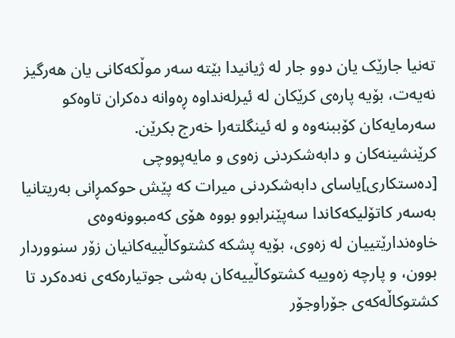تەنیا جارێک یان دوو جار لە ژیانیدا بێتە سەر موڵکەکانی یان ھەرگیز نەیەت، بۆیە پارەی کرێکان لە ئیرلەنداوە ڕەوانە دەکران تاوەکو سەرمایەکان کۆببنەوە و لە ئینگلتەرا خەرج بکرێن.
کرێنشینەکان و دابەشکردنی زەوی و مایەپووچی
[دەستکاری]یاسای دابەشکردنی میرات کە پێش حوکمڕانی بەریتانیا بەسەر کاتۆلیکەکاندا سەپێنرابوو بووە ھۆی کەمبوونەوەی خاوەندارێتییان لە زەوی، بۆیە پشکە کشتوکاڵییەکانیان زۆر سنووردار بوون، و پارچە زەوییە کشتوکاڵییەکان بەشی جوتیارەکەی نەدەکرد تا کشتوکاڵەکەی جۆراوجۆر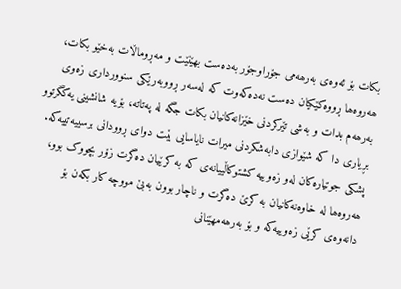بکات بۆ ئەوەی بەرھەمی جۆراوجۆر بەدەست بھێنێت و مەڕوماڵات بەخێو بکات، ھەروەھا ڕووەکێکیان دەست نەدەکەوت کە لەسەر ڕووبەرێکی سنوورداری زەوی بەرھەم بدات و بەشی تێرکردنی خێزانەکانیان بکات جگە لە پەتاتە، بۆیە شانشینی یەکگرتوو بڕیاری دا کە شێوازی دابەشکردنی میرات نایاسایی بێت دوای ڕوودانی برسییەتییەکە. پشکی جوتیارەکان لەو زەوییە کشتوکاڵییانەی کە بە کرێیان دەگرت زۆر بچووک بوو، ھەروەھا لە خاوەنەکانیان بە کرێ دەگرت و ناچار بوون بەبێ مووچە کار بکەن بۆ دانەوەی کرێی زەوییەکە و بۆ بەرھەمھێنانی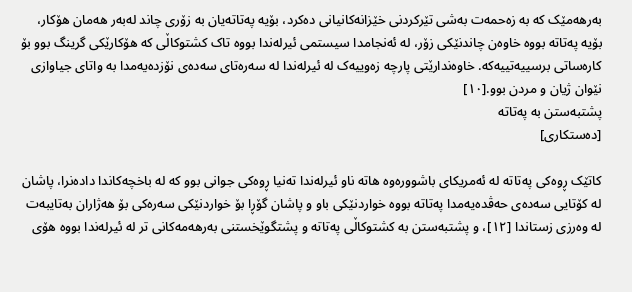بەرھەمێک کە بە زەحمەت بەشی تێرکردنی خێزانەکانیانی دەکرد، بۆیە پەتاتەیان بە زۆری چاند لەبەر ھەمان ھۆکار، بۆیە پەتاتە بووە خاوەن چاندنێکی زۆر، لە ئەنجامدا سیستمی ئیرلەندا بووە تاک کشتوکاڵی کە ھۆکارێکی گرینگ بوو بۆ کارەساتی برسییەتییەکە. خاوەندارێتی پارچە زەوییەک لە ئیرلەندا لە سەرەتای سەدەی نۆزدەیەمدا بە واتای جیاوازی نێوان ژیان و مردن بوو.[١٠]
پشتبەستن بە پەتاتە
[دەستکاری]

کاتێک ڕوەکی پەتاتە لە ئەمریکای باشوورەوە ھاتە ناو ئیرلەندا تەنیا ڕوەکی جوانی بوو کە لە باخچەکاندا دادەنرا، پاشان لە کۆتایی سەدەی حەڤدەیەمدا پەتاتە بووە خواردنێکی باو و پاشان گۆڕا بۆ خواردنێکی سەرەکی بۆ ھەژاران بەتایبەت لە وەرزی زستاندا [١٢]، و پشتبەستن بە کشتوکاڵی پەتاتە و پشتگوێخستنی بەرھەمەکانی تر لە ئیرلەندا بووە ھۆی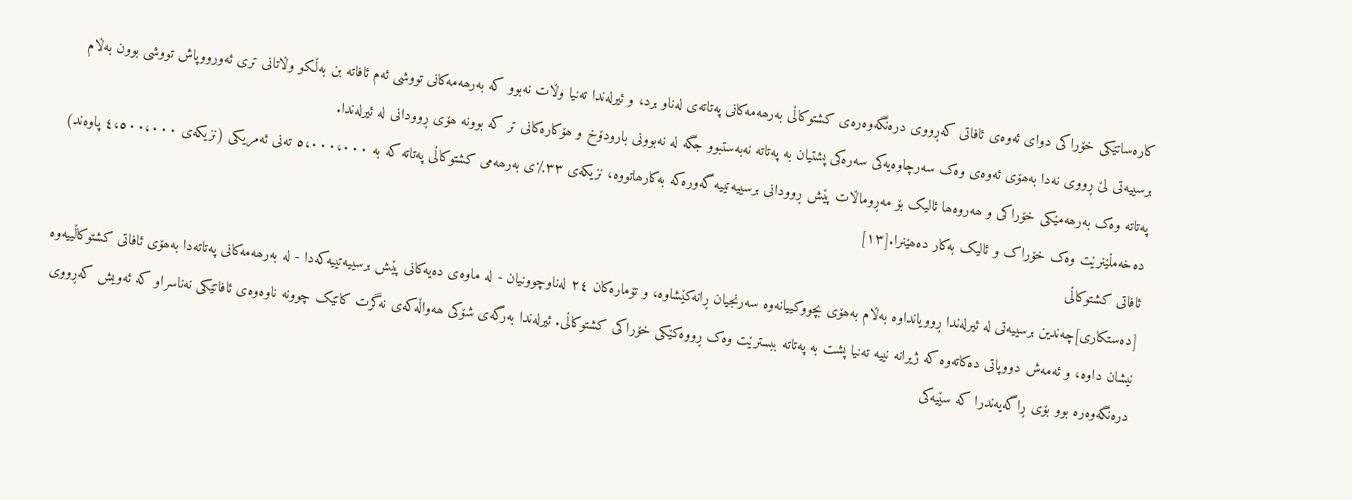کارەساتێکی خۆراکی دوای ئەوەی ئافاتی کەڕووی درەنگەوەرەی کشتوکاڵی بەرھەمەکانی پەتاتەی لەناو برد، و ئیرلەندا تەنیا وڵات نەبوو کە بەرھەمەکانی تووشی ئەم ئافاتە بن بەڵکو وڵاتانی تری ئەورووپاش تووشی بوون بەڵام برسییەتی لێ ڕووی نەدا بەھۆی ئەوەی وەک سەرچاوەیەکی سەرەکی پشتیان بە پەتاتە نەبەستبوو جگە لە نەبوونی بارودۆخ و ھۆکارەکانی تر کە بوونە ھۆی ڕوودانی لە ئیرلەندا.
پەتاتە وەک بەرھەمێکی خۆراکی و ھەروەھا ئالیک بۆ مەڕوماڵات پێش ڕوودانی برسییەتییە گەورەکە بەکارھاتووە، نزیکەی ٣٣٪ی بەرھەمی کشتوکاڵی پەتاتە کە بە ٥،٠٠٠،٠٠٠ تەنی ئەمریکی (نزیکەی ٤،٥٠٠،٠٠٠ پاوەند) دەخەمڵێنرێت وەک خۆراک و ئالیک بەکار دەھێنرا.[١٣]
ئافاتی کشتوکاڵی
[دەستکاری]چەندین برسییەتی لە ئیرلەندا ڕوویانداوە بەڵام بەھۆی بچووکییانەوە سەرنجیان ڕانەکێشاوە، و تۆمارەکان ٢٤ لەناوچوونیان - لە ماوەی دەیەکانی پێش برسییەتییەکەدا - لە بەرھەمەکانی پەتاتەدا بەھۆی ئافاتی کشتوکاڵییەوە نیشان داوە، و ئەمەش دووپاتی دەکاتەوە کە ژیرانە نییە تەنیا پشت بە پەتاتە ببسترێت وەک ڕووەکێکی خۆراکی کشتوکاڵی. ئیرلەندا بەرگەی شۆکی ھەواڵەکەی نەگرت کاتێک چوونە ناوەوەی ئافاتێکی نەناسراو کە ئەویش کەڕووی درەنگەوەرە بوو بۆی ڕاگەیەندرا کە سێیەکی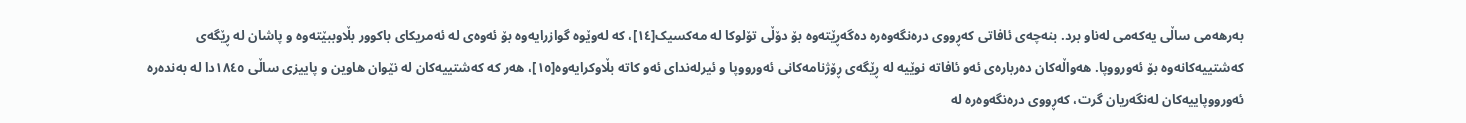بەرھەمی ساڵی یەکەمی لەناو برد. بنەچەی ئافاتی کەڕووی درەنگەوەرە دەگەڕێتەوە بۆ دۆڵی تۆلوکا لە مەکسیک[١٤]، کە لەوێوە گوازرایەوە بۆ ئەوەی لە ئەمریکای باکوور بڵاوببێتەوە و پاشان لە ڕێگەی کەشتییەکانەوە بۆ ئەورووپا. ھەواڵەکان دەربارەی ئەو ئافاتە نوێیە لە ڕێگەی ڕۆژنامەکانی ئەورووپا و ئیرلەندای ئەو کاتە بڵاوکرایەوە[١٥]، ھەر کە کەشتییەکان لە نێوان ھاوین و پاییزی ساڵی ١٨٤٥دا لە بەندەرە ئەورووپاییەکان لەنگەریان گرت، کەڕووی درەنگەوەرە لە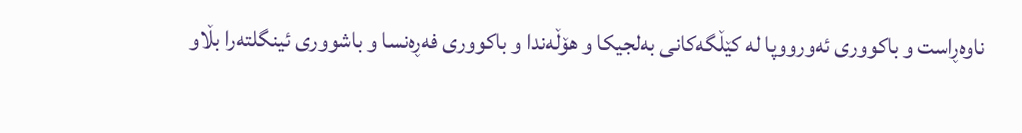ناوەڕاست و باکووری ئەورووپا لە کێڵگەکانی بەلجیکا و ھۆڵەندا و باکووری فەڕەنسا و باشووری ئینگلتەرا بڵاو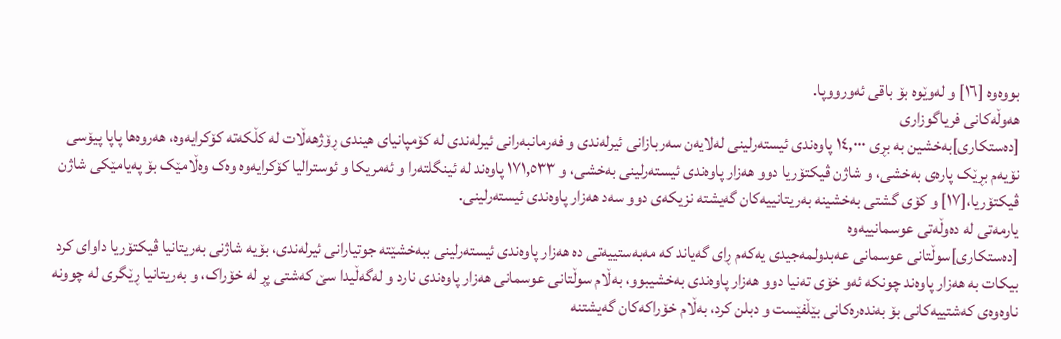بووەوە [١٦] و لەوێوە بۆ باقی ئەورووپا.
ھەوڵەکانی فریاگوزاری
[دەستکاری]بەخشین بە بڕی ١٤,٠٠٠ پاوەندی ئیستەرلینی لەلایەن سەربازانی ئیرلەندی و فەرمانبەرانی ئیرلەندی لە کۆمپانیای ھیندی ڕۆژھەڵات لە کڵکەتە کۆکرایەوە، ھەروەھا پاپا پیۆسی نۆیەم بڕێک پارەی بەخشی، و شاژن ڤیکتۆریا دوو ھەزار پاوەندی ئیستەرلینی بەخشی، و ١٧١,٥٣٣ پاوەند لە ئینگلتەرا و ئەمریکا و ئوسترالیا کۆکرایەوە وەک وەڵامێک بۆ پەیامێکی شاژن ڤیکتۆریا،[١٧] و کۆی گشتی بەخشینە بەریتانییەکان گەیشتە نزیکەی دوو سەد ھەزار پاوەندی ئیستەرلینی.
یارمەتی لە دەوڵەتی عوسمانییەوە
[دەستکاری]سوڵتانی عوسمانی عەبدولمەجیدی یەکەم ڕای گەیاند کە مەبەستییەتی دە ھەزار پاوەندی ئیستەرلینی ببەخشێتە جوتیارانی ئیرلەندی، بۆیە شاژنی بەریتانیا ڤیکتۆریا داوای کرد بیکات بە ھەزار پاوەند چونکە ئەو خۆی تەنیا دوو ھەزار پاوەندی بەخشیبوو، بەڵام سوڵتانی عوسمانی ھەزار پاوەندی نارد و لەگەڵیدا سێ کەشتی پڕ لە خۆراک، و بەریتانیا ڕێگری لە چوونە ناوەوەی کەشتییەکانی بۆ بەندەرەکانی بێڵفێست و دبلن کرد، بەڵام خۆراکەکان گەیشتنە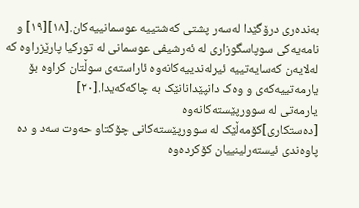بەندەری درۆگێدا لەسەر پشتی کەشتییە عوسمانییەکان.[١٨][١٩] و نامەیەکی سوپاسگوزاری لە ئەرشیفی عوسمانی لە تورکیا پارێزراوە کە لەلایەن کەسایەتییە ئیرلەندییەکانەوە ئاراستەی سوڵتان کراوە بۆ یارمەتییەکەی و وەک دانپێدانانێک بە چاکەکەیدا.[٢٠]
یارمەتی لە سوورپێستەکانەوە
[دەستکاری]کۆمەڵێک لە سوورپێستەکانی چۆکتاو حەوت سەد و دە پاوەندی ئیستەرلینییان کۆکردەوە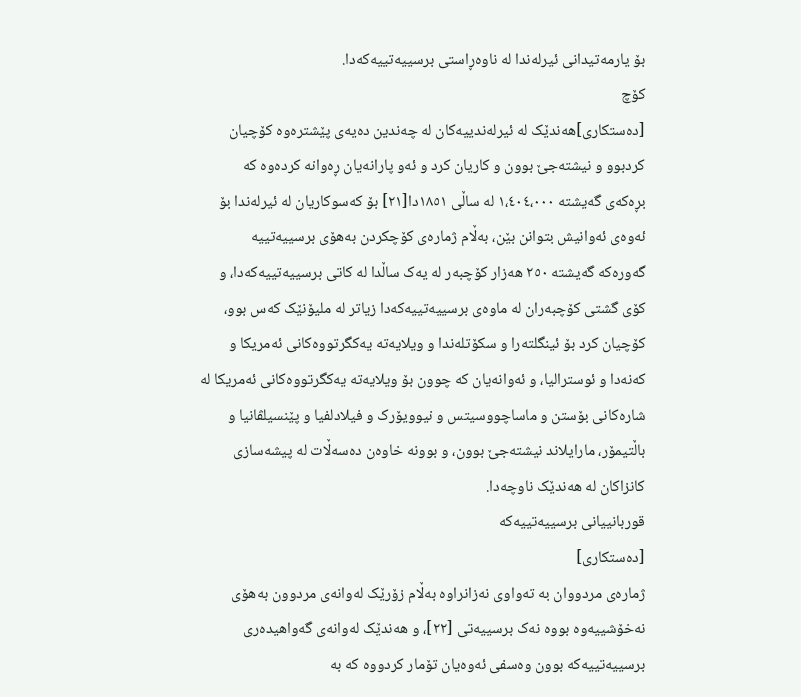بۆ یارمەتیدانی ئیرلەندا لە ناوەڕاستی برسییەتییەکەدا.
کۆچ
[دەستکاری]ھەندێک لە ئیرلەندییەکان لە چەندین دەیەی پێشترەوە کۆچیان کردبوو و نیشتەجێ بوون و کاریان کرد و ئەو پارانەیان ڕەوانە کردەوە کە بڕەکەی گەیشتە ١،٤٠٤،٠٠٠ لە ساڵی ١٨٥١دا[٢١] بۆ کەسوکاریان لە ئیرلەندا بۆ ئەوەی ئەوانیش بتوانن بێن، بەڵام ژمارەی کۆچکردن بەھۆی برسییەتییە گەورەکە گەیشتە ٢٥٠ ھەزار کۆچبەر لە یەک ساڵدا لە کاتی برسییەتییەکەدا، و کۆی گشتی کۆچبەران لە ماوەی برسییەتییەکەدا زیاتر لە ملیۆنێک کەس بوو، کۆچیان کرد بۆ ئینگلتەرا و سکۆتلەندا و ویلایەتە یەکگرتووەکانی ئەمریکا و کەنەدا و ئوسترالیا، و ئەوانەیان کە چوون بۆ ویلایەتە یەکگرتووەکانی ئەمریکا لە شارەکانی بۆستن و ماساچووسیتس و نیوویۆرک و فیلادلفیا و پێنسیلڤانیا و باڵتیمۆر، مارایلاند نیشتەجێ بوون، و بوونە خاوەن دەسەڵات لە پیشەسازی کانزاکان لە ھەندێک ناوچەدا.
قوربانییانی برسییەتییەکە
[دەستکاری]
ژمارەی مردووان بە تەواوی نەزانراوە بەڵام زۆرێک لەوانەی مردوون بەھۆی نەخۆشییەوە بووە نەک برسییەتی [٢٢]، و ھەندێک لەوانەی گەواھیدەری برسییەتییەکە بوون وەسفی ئەوەیان تۆمار کردووە کە بە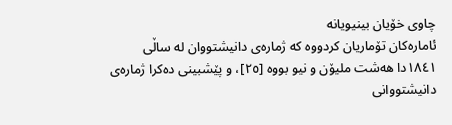چاوی خۆیان بینیویانە
ئامارەکان تۆماریان کردووە کە ژمارەی دانیشتووان لە ساڵی ١٨٤١دا ھەشت ملیۆن و نیو بووە [٢٥]، و پێشبینی دەکرا ژمارەی دانیشتووانی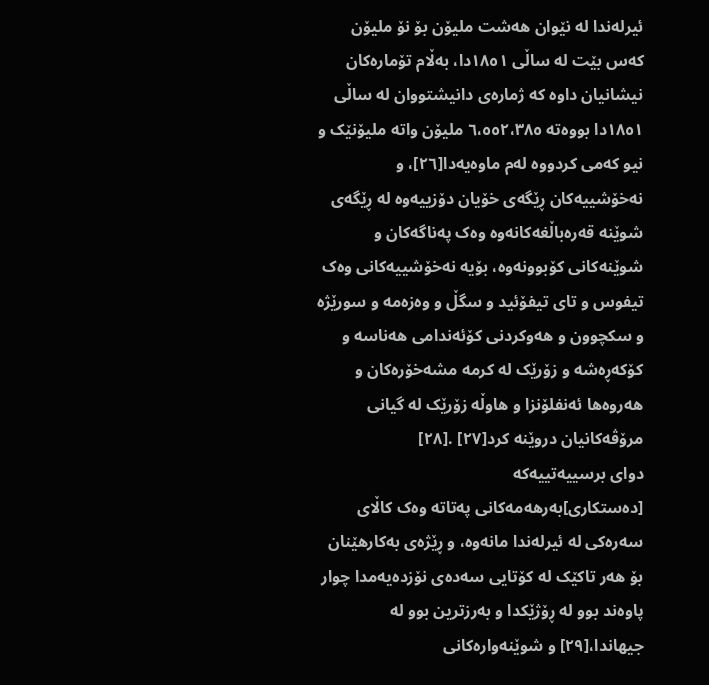ئیرلەندا لە نێوان ھەشت ملیۆن بۆ نۆ ملیۆن کەس بێت لە ساڵی ١٨٥١دا، بەڵام تۆمارەکان نیشانیان داوە کە ژمارەی دانیشتووان لە ساڵی ١٨٥١دا بووەتە ٦،٥٥٢،٣٨٥ ملیۆن واتە ملیۆنێک و نیو کەمی کردووە لەم ماوەیەدا[٢٦]، و نەخۆشییەکان ڕێگەی خۆیان دۆزییەوە لە ڕێگەی شوێنە قەرەباڵغەکانەوە وەک پەناگەکان و شوێنەکانی کۆبوونەوە، بۆیە نەخۆشییەکانی وەک تیفوس و تای تیفۆئید و سگڵ و وەزەمە و سورێژە و سکچوون و ھەوکردنی کۆئەندامی ھەناسە و کۆکەڕەشە و زۆرێک لە کرمە مشەخۆرەکان و ھەروەھا ئەنفلۆنزا و ھاوڵە زۆرێک لە گیانی مرۆڤەکانیان دروێنە کرد[٢٧] .[٢٨]
دوای برسییەتییەکە
[دەستکاری]بەرھەمەکانی پەتاتە وەک کاڵای سەرەکی لە ئیرلەندا مانەوە، و ڕێژەی بەکارھێنان بۆ ھەر تاکێک لە کۆتایی سەدەی نۆزدەیەمدا چوار پاوەند بوو لە ڕۆژێکدا و بەرزترین بوو لە جیھاندا،[٢٩] و شوێنەوارەکانی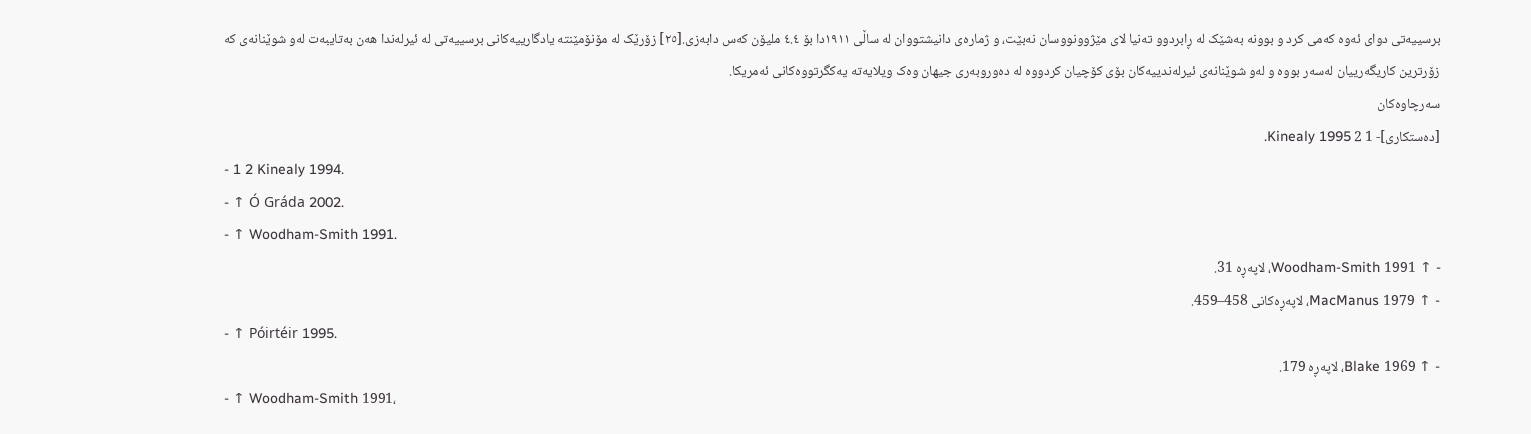برسییەتی دوای ئەوە کەمی کرد و بوونە بەشێک لە ڕابردوو تەنیا لای مێژوونووسان نەبێت، و ژمارەی دانیشتووان لە ساڵی ١٩١١دا بۆ ٤.٤ ملیۆن کەس دابەزی.[٢٥] زۆرێک لە مۆنۆمێنتە یادگارییەکانی برسییەتی لە ئیرلەندا ھەن بەتایبەت لەو شوێنانەی کە زۆرترین کاریگەرییان لەسەر بووە و لەو شوێنانەی ئیرلەندییەکان بۆی کۆچیان کردووە لە دەوروبەری جیھان وەک ویلایەتە یەکگرتووەکانی ئەمریکا.
سەرچاوەکان
[دەستکاری]- 1 2 Kinealy 1995.
- 1 2 Kinealy 1994.
- ↑ Ó Gráda 2002.
- ↑ Woodham-Smith 1991.
- ↑ Woodham-Smith 1991، لاپەڕە 31.
- ↑ MacManus 1979، لاپەڕەکانی 458–459.
- ↑ Póirtéir 1995.
- ↑ Blake 1969، لاپەڕە 179.
- ↑ Woodham-Smith 1991،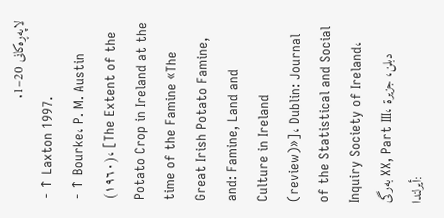لاپەڕەکانی 20–1.
- ↑ Laxton 1997.
- ↑ Bourke، P. M. Austin (١٩٦٠)، [The Extent of the Potato Crop in Ireland at the time of the Famine «The Great Irish Potato Famine, and: Famine, Land and Culture in Ireland (review)»]، Dublin: Journal of the Statistical and Social Inquiry Society of Ireland، بەرگی XX, Part III، دبلن، جزيرة أيرلندا: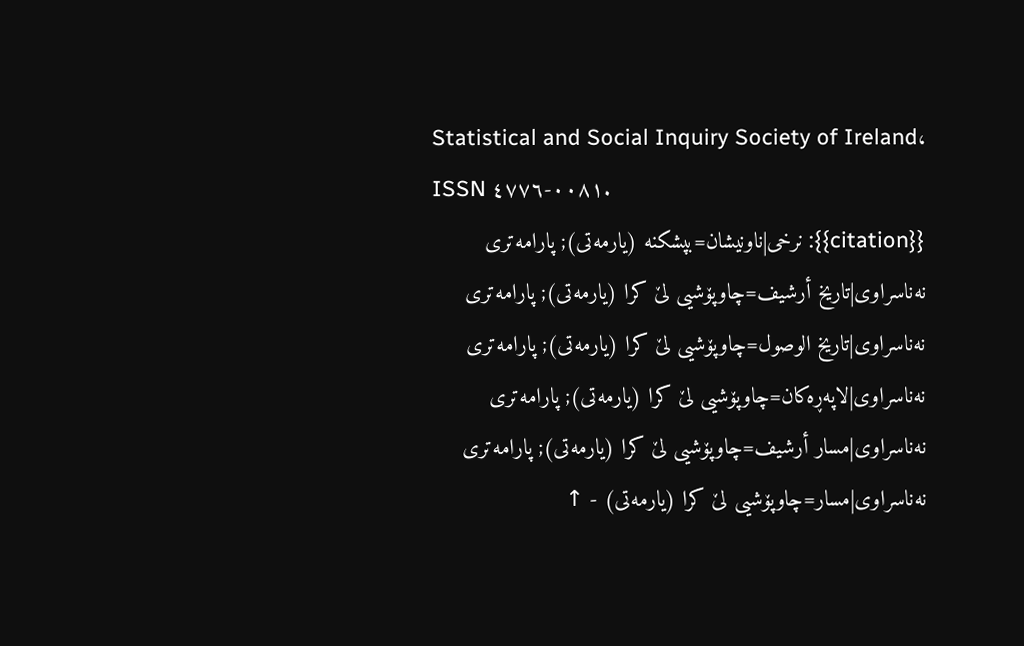Statistical and Social Inquiry Society of Ireland، ISSN ٠٠٨١-٤٧٧٦.
{{citation}}: نرخی|ناونیشان=بپشکنە (یارمەتی); پارامەتری نەناسراوی|تاريخ أرشيف=چاوپۆشیی لێ کرا (یارمەتی); پارامەتری نەناسراوی|تاريخ الوصول=چاوپۆشیی لێ کرا (یارمەتی); پارامەتری نەناسراوی|لاپەڕەکان=چاوپۆشیی لێ کرا (یارمەتی); پارامەتری نەناسراوی|مسار أرشيف=چاوپۆشیی لێ کرا (یارمەتی); پارامەتری نەناسراوی|مسار=چاوپۆشیی لێ کرا (یارمەتی) - ↑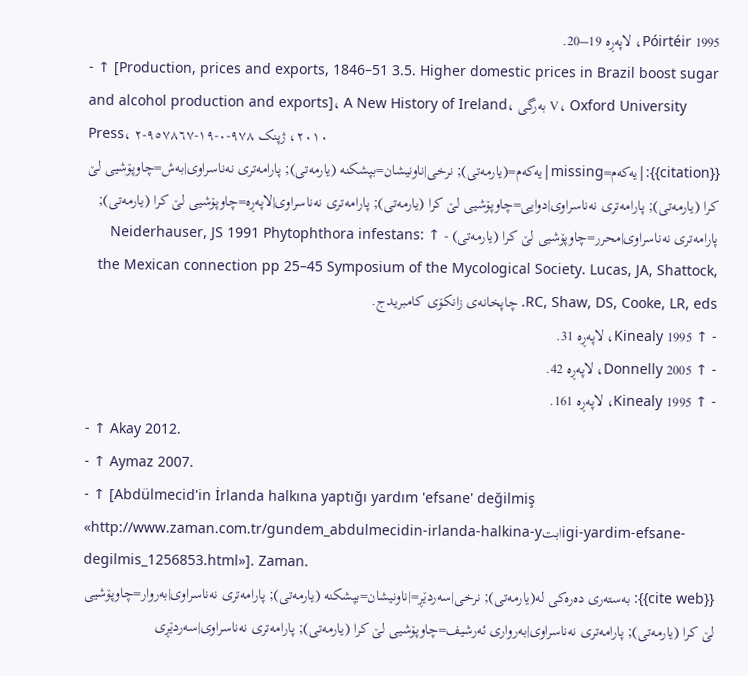Póirtéir 1995، لاپەڕە 19–20.
- ↑ [Production, prices and exports, 1846–51 3.5. Higher domestic prices in Brazil boost sugar and alcohol production and exports]، A New History of Ireland، بەرگی V، Oxford University Press، ٢٠١٠، ژپنک ٩٧٨-٠-١٩-٩٥٧٨٦٧-٢
{{citation}}:|یەکەم=missing|یەکەم=(یارمەتی); نرخی|ناونیشان=بپشکنە (یارمەتی); پارامەتری نەناسراوی|بەش=چاوپۆشیی لێ کرا (یارمەتی); پارامەتری نەناسراوی|دوایی=چاوپۆشیی لێ کرا (یارمەتی); پارامەتری نەناسراوی|لاپەڕە=چاوپۆشیی لێ کرا (یارمەتی); پارامەتری نەناسراوی|محرر=چاوپۆشیی لێ کرا (یارمەتی) - ↑ Neiderhauser, JS 1991 Phytophthora infestans: the Mexican connection pp 25–45 Symposium of the Mycological Society. Lucas, JA, Shattock, RC, Shaw, DS, Cooke, LR, eds. چاپخانەی زانکۆی کامبریدج.
- ↑ Kinealy 1995، لاپەڕە 31.
- ↑ Donnelly 2005، لاپەڕە 42.
- ↑ Kinealy 1995، لاپەڕە 161.
- ↑ Akay 2012.
- ↑ Aymaz 2007.
- ↑ [Abdülmecid'in İrlanda halkına yaptığı yardım 'efsane' değilmiş «http://www.zaman.com.tr/gundem_abdulmecidin-irlanda-halkina-yابتigi-yardim-efsane-degilmis_1256853.html»]. Zaman.
{{cite web}}: بەستەری دەرەکی لە(یارمەتی); نرخی|سەردێڕ=|ناونیشان=بپشکنە (یارمەتی); پارامەتری نەناسراوی|بەروار=چاوپۆشیی لێ کرا (یارمەتی); پارامەتری نەناسراوی|بەرواری ئەرشیف=چاوپۆشیی لێ کرا (یارمەتی); پارامەتری نەناسراوی|سەردێڕی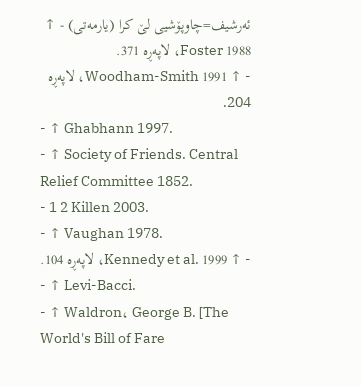ئەرشیف=چاوپۆشیی لێ کرا (یارمەتی) - ↑ Foster 1988، لاپەڕە 371.
- ↑ Woodham-Smith 1991، لاپەڕە 204.
- ↑ Ghabhann 1997.
- ↑ Society of Friends. Central Relief Committee 1852.
- 1 2 Killen 2003.
- ↑ Vaughan 1978.
- ↑ Kennedy et al. 1999، لاپەڕە 104.
- ↑ Levi-Bacci.
- ↑ Waldron، George B. [The World's Bill of Fare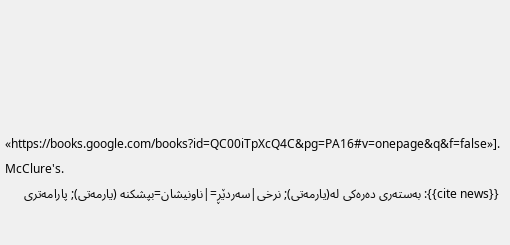«https://books.google.com/books?id=QC00iTpXcQ4C&pg=PA16#v=onepage&q&f=false»]. McClure's.
{{cite news}}: بەستەری دەرەکی لە(یارمەتی); نرخی|سەردێڕ=|ناونیشان=بپشکنە (یارمەتی); پارامەتری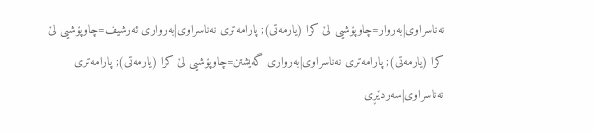نەناسراوی|بەروار=چاوپۆشیی لێ کرا (یارمەتی); پارامەتری نەناسراوی|بەرواری ئەرشیف=چاوپۆشیی لێ کرا (یارمەتی); پارامەتری نەناسراوی|بەرواری گەیشتن=چاوپۆشیی لێ کرا (یارمەتی); پارامەتری نەناسراوی|سەردێڕی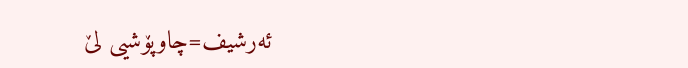ئەرشیف=چاوپۆشیی لێ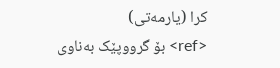کرا (یارمەتی)
<ref> بۆ گرووپێک بەناوی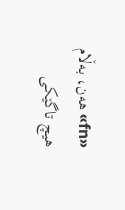«fn» ھەن، بەڵام ھیچ تاگێکی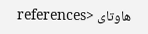ھاوتای <references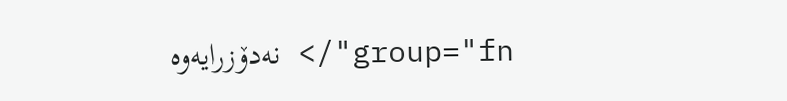group="fn"/> نەدۆزرایەوە